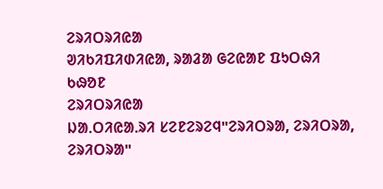ᱮᱨᱤᱛᱨᱤᱭᱟ
ᱣᱤᱠᱤᱯᱤᱰᱤᱭᱟ, ᱨᱟᱲᱟ ᱜᱮᱭᱟᱱ ᱯᱩᱛᱷᱤ ᱠᱷᱚᱱ
ᱮᱨᱤᱛᱨᱤᱭᱟ
ᱡᱟᱹᱛᱤᱭᱟᱹᱨᱤ ᱥᱮᱱᱮᱨᱮᱧ"ᱮᱨᱤᱛᱨᱟ, ᱮᱨᱤᱛᱨᱟ, ᱮᱨᱤᱛᱨᱟ"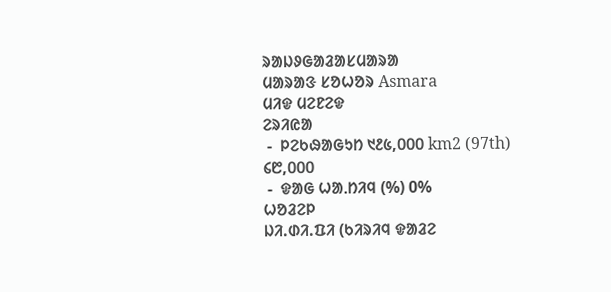ᱨᱟᱡᱽᱜᱟᱲᱟᱥᱢᱟᱨᱟ
ᱢᱟᱨᱟᱝ ᱥᱚᱦᱚᱨ Asmara
ᱢᱤᱫ ᱢᱮᱱᱮᱫ
ᱮᱨᱤᱭᱟ
 -  ᱞᱮᱠᱷᱟᱜᱩᱴ ᱑᱒᱕,᱐᱐᱐ km2 (97th)
᱔᱘,᱐᱐᱐
 -  ᱫᱟᱜ ᱦᱟᱹᱴᱤᱧ (%) 0%
ᱦᱚᱲᱮᱞ
ᱡᱤ.ᱰᱤ.ᱯᱤ (ᱠᱤᱨᱤᱧ ᱫᱟᱲᱮ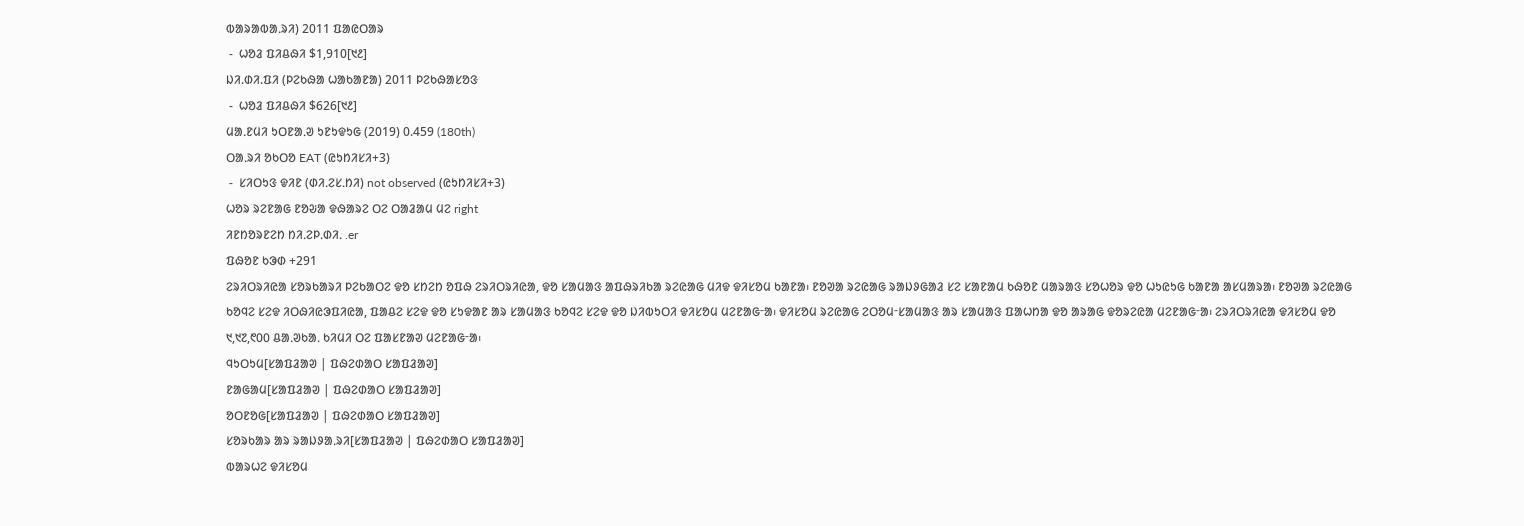ᱵᱟᱨᱟᱵᱟᱹᱨᱤ) 2011 ᱯᱟᱭᱛᱟᱨ
 -  ᱦᱚᱲ ᱯᱤᱪᱷᱤ $1,910[᱑᱒]
ᱡᱤ.ᱰᱤ.ᱯᱤ (ᱞᱮᱠᱷᱟ ᱦᱟᱠᱟᱱᱟ) 2011 ᱞᱮᱠᱷᱟᱥᱚᱝ
 -  ᱦᱚᱲ ᱯᱤᱪᱷᱤ $626[᱑᱒]
ᱢᱟᱹᱱᱢᱤ ᱩᱛᱱᱟᱹᱣ ᱩᱱᱩᱫᱩᱜ (2019) 0.459 (180th)
ᱛᱟᱹᱨᱤ ᱚᱠᱛᱚ EAT (ᱭᱩᱴᱤᱥᱤ+3)
 -  ᱥᱤᱛᱩᱝ ᱫᱤᱱ (ᱰᱤᱹᱮᱥᱹᱴᱤ) not observed (ᱭᱩᱴᱤᱥᱤ+3)
ᱦᱚᱨ ᱨᱮᱱᱟᱜ ᱱᱚᱶᱟ ᱫᱷᱟᱨᱮ ᱛᱮ ᱛᱟᱲᱟᱢ ᱢᱮ right
ᱤᱱᱴᱚᱨᱱᱮᱴ ᱴᱤᱹᱮᱞᱹᱰᱤᱹ .er
ᱯᱷᱚᱱ ᱠᱳᱰ +291
ᱮᱨᱤᱛᱨᱤᱭᱟ ᱥᱚᱨᱠᱟᱨᱤ ᱞᱮᱠᱟᱛᱮ ᱫᱚ ᱥᱴᱮᱴ ᱚᱯᱷ ᱮᱨᱤᱛᱨᱤᱭᱟ, ᱫᱚ ᱥᱟᱢᱟᱝ ᱟᱯᱷᱨᱤᱠᱟ ᱨᱮᱭᱟᱜ ᱢᱤᱫ ᱫᱤᱥᱚᱢ ᱠᱟᱱᱟ᱾ ᱱᱚᱣᱟ ᱨᱮᱭᱟᱜ ᱨᱟᱡᱽᱜᱟᱲ ᱥᱮ ᱥᱟᱱᱟᱢ ᱠᱷᱚᱱ ᱢᱟᱨᱟᱝ ᱥᱚᱦᱚᱨ ᱫᱚ ᱦᱩᱭᱩᱜ ᱠᱟᱱᱟ ᱟᱥᱢᱟᱨᱟ᱾ ᱱᱚᱣᱟ ᱨᱮᱭᱟᱜ ᱠᱚᱧᱮ ᱥᱮᱫ ᱤᱛᱷᱤᱭᱳᱯᱤᱭᱟ, ᱯᱟᱪᱮ ᱥᱮᱫ ᱫᱚ ᱥᱩᱫᱟᱱ ᱟᱨ ᱥᱟᱢᱟᱝ ᱠᱚᱧᱮ ᱥᱮᱫ ᱫᱚ ᱡᱤᱵᱩᱛᱤ ᱫᱤᱥᱚᱢ ᱢᱮᱱᱟᱜᱼᱟ᱾ ᱫᱤᱥᱚᱢ ᱨᱮᱭᱟᱜ ᱮᱛᱚᱢᱼᱥᱟᱢᱟᱝ ᱟᱨ ᱥᱟᱢᱟᱝ ᱯᱟᱦᱴᱟ ᱫᱚ ᱟᱨᱟᱜ ᱫᱚᱨᱮᱭᱟ ᱢᱮᱱᱟᱜᱼᱟ᱾ ᱮᱨᱤᱛᱨᱤᱭᱟ ᱫᱤᱥᱚᱢ ᱫᱚ ᱑,᱑᱗,᱖᱐᱐ ᱪᱟᱹᱣᱠᱟᱹ ᱠᱤᱢᱤ ᱛᱮ ᱯᱟᱥᱱᱟᱣ ᱢᱮᱱᱟᱜᱼᱟ᱾
ᱧᱩᱛᱩᱢ[ᱥᱟᱯᱲᱟᱣ | ᱯᱷᱮᱰᱟᱛ ᱥᱟᱯᱲᱟᱣ]
ᱱᱟᱜᱟᱢ[ᱥᱟᱯᱲᱟᱣ | ᱯᱷᱮᱰᱟᱛ ᱥᱟᱯᱲᱟᱣ]
ᱚᱛᱱᱚᱜ[ᱥᱟᱯᱲᱟᱣ | ᱯᱷᱮᱰᱟᱛ ᱥᱟᱯᱲᱟᱣ]
ᱥᱚᱨᱠᱟᱨ ᱟᱨ ᱨᱟᱡᱽᱟᱹᱨᱤ[ᱥᱟᱯᱲᱟᱣ | ᱯᱷᱮᱰᱟᱛ ᱥᱟᱯᱲᱟᱣ]
ᱵᱟᱨᱦᱮ ᱫᱤᱥᱚᱢ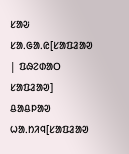ᱥᱟᱶ ᱥᱟᱹᱜᱟᱹᱭ[ᱥᱟᱯᱲᱟᱣ | ᱯᱷᱮᱰᱟᱛ ᱥᱟᱯᱲᱟᱣ]
ᱪᱟᱪᱞᱟᱣ ᱦᱟᱹᱴᱤᱧ[ᱥᱟᱯᱲᱟᱣ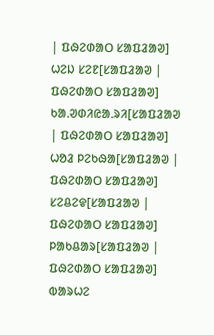| ᱯᱷᱮᱰᱟᱛ ᱥᱟᱯᱲᱟᱣ]
ᱦᱮᱡ ᱥᱮᱱ[ᱥᱟᱯᱲᱟᱣ | ᱯᱷᱮᱰᱟᱛ ᱥᱟᱯᱲᱟᱣ]
ᱠᱟᱹᱣᱰᱤᱭᱟᱹᱨᱤ[ᱥᱟᱯᱲᱟᱣ | ᱯᱷᱮᱰᱟᱛ ᱥᱟᱯᱲᱟᱣ]
ᱦᱚᱲ ᱞᱮᱠᱷᱟ[ᱥᱟᱯᱲᱟᱣ | ᱯᱷᱮᱰᱟᱛ ᱥᱟᱯᱲᱟᱣ]
ᱥᱮᱪᱮᱫ[ᱥᱟᱯᱲᱟᱣ | ᱯᱷᱮᱰᱟᱛ ᱥᱟᱯᱲᱟᱣ]
ᱞᱟᱠᱪᱟᱨ[ᱥᱟᱯᱲᱟᱣ | ᱯᱷᱮᱰᱟᱛ ᱥᱟᱯᱲᱟᱣ]
ᱵᱟᱨᱦᱮ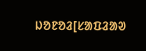ᱡᱚᱱᱚᱲ[ᱥᱟᱯᱲᱟᱣ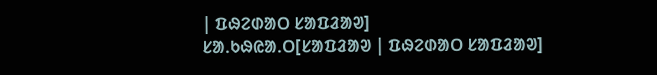| ᱯᱷᱮᱰᱟᱛ ᱥᱟᱯᱲᱟᱣ]
ᱥᱟᱹᱠᱷᱭᱟᱹᱛ[ᱥᱟᱯᱲᱟᱣ | ᱯᱷᱮᱰᱟᱛ ᱥᱟᱯᱲᱟᱣ]